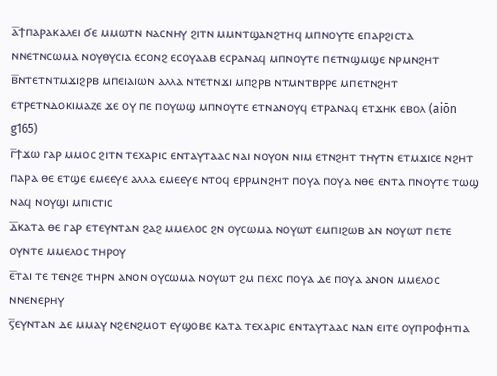ⲁ̅ϯⲡⲁⲣⲁⲕⲁⲗⲉⲓ ϭⲉ ⲙⲙⲱⲧⲛ ⲛⲁⲥⲛⲏⲩ ϩⲓⲧⲛ ⲙⲙⲛⲧϣⲁⲛϩⲧⲏϥ ⲙⲡⲛⲟⲩⲧⲉ ⲉⲡⲁⲣϩⲓⲥⲧⲁ ⲛⲛⲉⲧⲛⲥⲱⲙⲁ ⲛⲟⲩⲑⲩⲥⲓⲁ ⲉⲥⲟⲛϩ ⲉⲥⲟⲩⲁⲁⲃ ⲉⲥⲣⲁⲛⲁϥ ⲙⲡⲛⲟⲩⲧⲉ ⲡⲉⲧⲛϣⲙϣⲉ ⲛⲣⲙⲛϩⲏⲧ
ⲃ̅ⲛⲧⲉⲧⲛⲧⲙϫⲓϩⲣⲃ ⲙⲡⲉⲓⲁⲓⲱⲛ ⲁⲗⲗⲁ ⲛⲧⲉⲧⲛϫⲓ ⲙⲡϩⲣⲃ ⲛⲧⲙⲛⲧⲃⲣⲣⲉ ⲙⲡⲉⲧⲛϩⲏⲧ ⲉⲧⲣⲉⲧⲛⲇⲟⲕⲓⲙⲁⲍⲉ ϫⲉ ⲟⲩ ⲡⲉ ⲡⲟⲩⲱϣ ⲙⲡⲛⲟⲩⲧⲉ ⲉⲧⲛⲁⲛⲟⲩϥ ⲉⲧⲣⲁⲛⲁϥ ⲉⲧϫⲏⲕ ⲉⲃⲟⲗ (aiōn g165)
ⲅ̅ϯϫⲱ ⲅⲁⲣ ⲙⲙⲟⲥ ϩⲓⲧⲛ ⲧⲉⲭⲁⲣⲓⲥ ⲉⲛⲧⲁⲩⲧⲁⲁⲥ ⲛⲁⲓ ⲛⲟⲩⲟⲛ ⲛⲓⲙ ⲉⲧⲛϩⲏⲧ ⲧⲏⲩⲧⲛ ⲉⲧⲙϫⲓⲥⲉ ⲛϩⲏⲧ ⲡⲁⲣⲁ ⲑⲉ ⲉⲧϣⲉ ⲉⲙⲉⲉⲩⲉ ⲁⲗⲗⲁ ⲉⲙⲉⲉⲩⲉ ⲛⲧⲟϥ ⲉⲣⲣⲙⲛϩⲏⲧ ⲡⲟⲩⲁ ⲡⲟⲩⲁ ⲛⲑⲉ ⲉⲛⲧⲁ ⲡⲛⲟⲩⲧⲉ ⲧⲱϣ ⲛⲁϥ ⲛⲟⲩϣⲓ ⲙⲡⲓⲥⲧⲓⲥ
ⲇ̅ⲕⲁⲧⲁ ⲑⲉ ⲅⲁⲣ ⲉⲧⲉⲩⲛⲧⲁⲛ ϩⲁϩ ⲙⲙⲉⲗⲟⲥ ϩⲛ ⲟⲩⲥⲱⲙⲁ ⲛⲟⲩⲱⲧ ⲉⲙⲡⲓϩⲱⲃ ⲁⲛ ⲛⲟⲩⲱⲧ ⲡⲉⲧⲉ ⲟⲩⲛⲧⲉ ⲙⲙⲉⲗⲟⲥ ⲧⲏⲣⲟⲩ
ⲉ̅ⲧⲁⲓ ⲧⲉ ⲧⲉⲛϩⲉ ⲧⲏⲣⲛ ⲁⲛⲟⲛ ⲟⲩⲥⲱⲙⲁ ⲛⲟⲩⲱⲧ ϩⲙ ⲡⲉⲭⲥ ⲡⲟⲩⲁ ⲇⲉ ⲡⲟⲩⲁ ⲁⲛⲟⲛ ⲙⲙⲉⲗⲟⲥ ⲛⲛⲉⲛⲉⲣⲏⲩ
ⲋ̅ⲉⲩⲛⲧⲁⲛ ⲇⲉ ⲙⲙⲁⲩ ⲛϩⲉⲛϩⲙⲟⲧ ⲉⲩϣⲟⲃⲉ ⲕⲁⲧⲁ ⲧⲉⲭⲁⲣⲓⲥ ⲉⲛⲧⲁⲩⲧⲁⲁⲥ ⲛⲁⲛ ⲉⲓⲧⲉ ⲟⲩⲡⲣⲟⲫⲏⲧⲓⲁ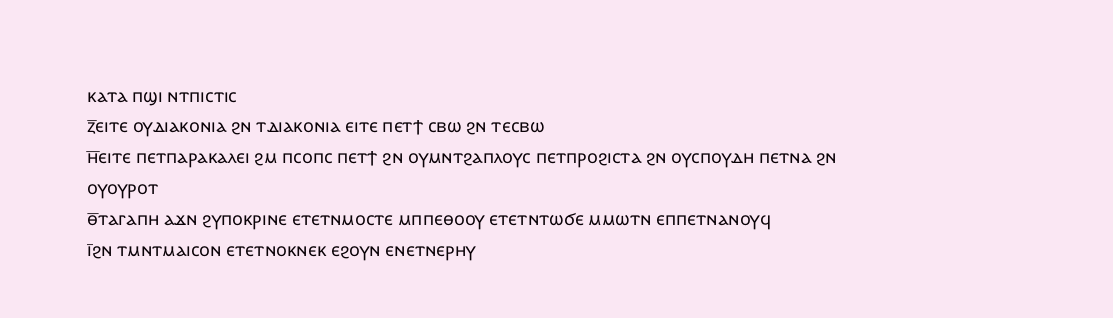ⲕⲁⲧⲁ ⲡϣⲓ ⲛⲧⲡⲓⲥⲧⲓⲥ
ⲍ̅ⲉⲓⲧⲉ ⲟⲩⲇⲓⲁⲕⲟⲛⲓⲁ ϩⲛ ⲧⲇⲓⲁⲕⲟⲛⲓⲁ ⲉⲓⲧⲉ ⲡⲉⲧϯ ⲥⲃⲱ ϩⲛ ⲧⲉⲥⲃⲱ
ⲏ̅ⲉⲓⲧⲉ ⲡⲉⲧⲡⲁⲣⲁⲕⲁⲗⲉⲓ ϩⲙ ⲡⲥⲟⲡⲥ ⲡⲉⲧϯ ϩⲛ ⲟⲩⲙⲛⲧϩⲁⲡⲗⲟⲩⲥ ⲡⲉⲧⲡⲣⲟϩⲓⲥⲧⲁ ϩⲛ ⲟⲩⲥⲡⲟⲩⲇⲏ ⲡⲉⲧⲛⲁ ϩⲛ ⲟⲩⲟⲩⲣⲟⲧ
ⲑ̅ⲧⲁⲅⲁⲡⲏ ⲁϫⲛ ϩⲩⲡⲟⲕⲣⲓⲛⲉ ⲉⲧⲉⲧⲛⲙⲟⲥⲧⲉ ⲙⲡⲡⲉⲑⲟⲟⲩ ⲉⲧⲉⲧⲛⲧⲱϭⲉ ⲙⲙⲱⲧⲛ ⲉⲡⲡⲉⲧⲛⲁⲛⲟⲩϥ
ⲓ̅ϩⲛ ⲧⲙⲛⲧⲙⲁⲓⲥⲟⲛ ⲉⲧⲉⲧⲛⲟⲕⲛⲉⲕ ⲉϩⲟⲩⲛ ⲉⲛⲉⲧⲛⲉⲣⲏⲩ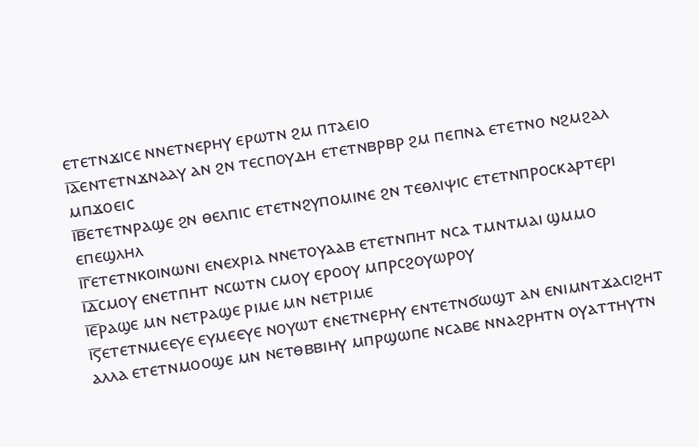ⲉⲧⲉⲧⲛϫⲓⲥⲉ ⲛⲛⲉⲧⲛⲉⲣⲏⲩ ⲉⲣⲱⲧⲛ ϩⲙ ⲡⲧⲁⲉⲓⲟ
ⲓ̅ⲁ̅ⲉⲛⲧⲉⲧⲛϫⲛⲁⲁⲩ ⲁⲛ ϩⲛ ⲧⲉⲥⲡⲟⲩⲇⲏ ⲉⲧⲉⲧⲛⲃⲣⲃⲣ ϩⲙ ⲡⲉⲡⲛⲁ ⲉⲧⲉⲧⲛⲟ ⲛϩⲙϩⲁⲗ ⲙⲡϫⲟⲉⲓⲥ
ⲓ̅ⲃ̅ⲉⲧⲉⲧⲛⲣⲁϣⲉ ϩⲛ ⲑⲉⲗⲡⲓⲥ ⲉⲧⲉⲧⲛϩⲩⲡⲟⲙⲓⲛⲉ ϩⲛ ⲧⲉⲑⲗⲓⲯⲓⲥ ⲉⲧⲉⲧⲛⲡⲣⲟⲥⲕⲁⲣⲧⲉⲣⲓ ⲉⲡⲉϣⲗⲏⲗ
ⲓ̅ⲅ̅ⲉⲧⲉⲧⲛⲕⲟⲓⲛⲱⲛⲓ ⲉⲛⲉⲭⲣⲓⲁ ⲛⲛⲉⲧⲟⲩⲁⲁⲃ ⲉⲧⲉⲧⲛⲡⲏⲧ ⲛⲥⲁ ⲧⲙⲛⲧⲙⲁⲓ ϣⲙⲙⲟ
ⲓ̅ⲇ̅ⲥⲙⲟⲩ ⲉⲛⲉⲧⲡⲏⲧ ⲛⲥⲱⲧⲛ ⲥⲙⲟⲩ ⲉⲣⲟⲟⲩ ⲙⲡⲣⲥϩⲟⲩⲱⲣⲟⲩ
ⲓ̅ⲉ̅ⲣⲁϣⲉ ⲙⲛ ⲛⲉⲧⲣⲁϣⲉ ⲣⲓⲙⲉ ⲙⲛ ⲛⲉⲧⲣⲓⲙⲉ
ⲓ̅ⲋ̅ⲉⲧⲉⲧⲛⲙⲉⲉⲩⲉ ⲉⲩⲙⲉⲉⲩⲉ ⲛⲟⲩⲱⲧ ⲉⲛⲉⲧⲛⲉⲣⲏⲩ ⲉⲛⲧⲉⲧⲛϭⲱϣⲧ ⲁⲛ ⲉⲛⲓⲙⲛⲧϫⲁⲥⲓϩⲏⲧ ⲁⲗⲗⲁ ⲉⲧⲉⲧⲛⲙⲟⲟϣⲉ ⲙⲛ ⲛⲉⲧⲑⲃⲃⲓⲏⲩ ⲙⲡⲣϣⲱⲡⲉ ⲛⲥⲁⲃⲉ ⲛⲛⲁϩⲣⲏⲧⲛ ⲟⲩⲁⲧⲧⲏⲩⲧⲛ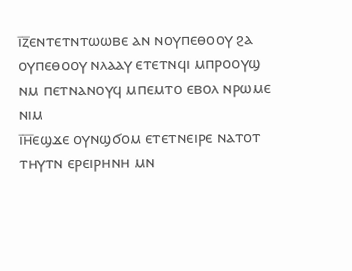ⲓ̅ⲍ̅ⲉⲛⲧⲉⲧⲛⲧⲱⲱⲃⲉ ⲁⲛ ⲛⲟⲩⲡⲉⲑⲟⲟⲩ ϩⲁ ⲟⲩⲡⲉⲑⲟⲟⲩ ⲛⲗⲁⲁⲩ ⲉⲧⲉⲧⲛϥⲓ ⲙⲡⲣⲟⲟⲩϣ ⲛⲙ ⲡⲉⲧⲛⲁⲛⲟⲩϥ ⲙⲡⲉⲙⲧⲟ ⲉⲃⲟⲗ ⲛⲣⲱⲙⲉ ⲛⲓⲙ
ⲓ̅ⲏ̅ⲉϣϫⲉ ⲟⲩⲛϣϭⲟⲙ ⲉⲧⲉⲧⲛⲉⲓⲣⲉ ⲛⲁⲧⲟⲧ ⲧⲏⲩⲧⲛ ⲉⲣⲉⲓⲣⲏⲛⲏ ⲙⲛ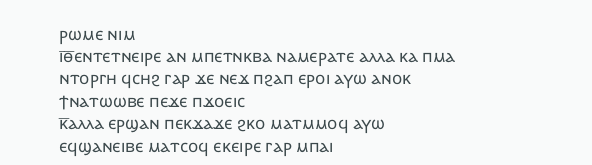ⲣⲱⲙⲉ ⲛⲓⲙ
ⲓ̅ⲑ̅ⲉⲛⲧⲉⲧⲛⲉⲓⲣⲉ ⲁⲛ ⲙⲡⲉⲧⲛⲕⲃⲁ ⲛⲁⲙⲉⲣⲁⲧⲉ ⲁⲗⲗⲁ ⲕⲁ ⲡⲙⲁ ⲛⲧⲟⲣⲅⲏ ϥⲥⲏϩ ⲅⲁⲣ ϫⲉ ⲛⲉϫ ⲡϩⲁⲡ ⲉⲣⲟⲓ ⲁⲩⲱ ⲁⲛⲟⲕ ϯⲛⲁⲧⲱⲱⲃⲉ ⲡⲉϫⲉ ⲡϫⲟⲉⲓⲥ
ⲕ̅ⲁⲗⲗⲁ ⲉⲣϣⲁⲛ ⲡⲉⲕϫⲁϫⲉ ϩⲕⲟ ⲙⲁⲧⲙⲙⲟϥ ⲁⲩⲱ ⲉϥϣⲁⲛⲉⲓⲃⲉ ⲙⲁⲧⲥⲟϥ ⲉⲕⲉⲓⲣⲉ ⲅⲁⲣ ⲙⲡⲁⲓ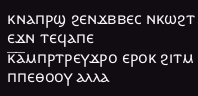ⲕⲛⲁⲡⲣϣ ϩⲉⲛϫⲃⲃⲉⲥ ⲛⲕⲱϩⲧ ⲉϫⲛ ⲧⲉϥⲁⲡⲉ
ⲕ̅ⲁ̅ⲙⲡⲣⲧⲣⲉⲩϫⲣⲟ ⲉⲣⲟⲕ ϩⲓⲧⲙ ⲡⲡⲉⲑⲟⲟⲩ ⲁⲗⲗⲁ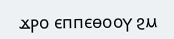ϫⲣⲟ ⲉⲡⲡⲉⲑⲟⲟⲩ ϩⲙ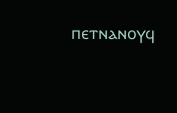ⲡⲉⲧⲛⲁⲛⲟⲩϥ